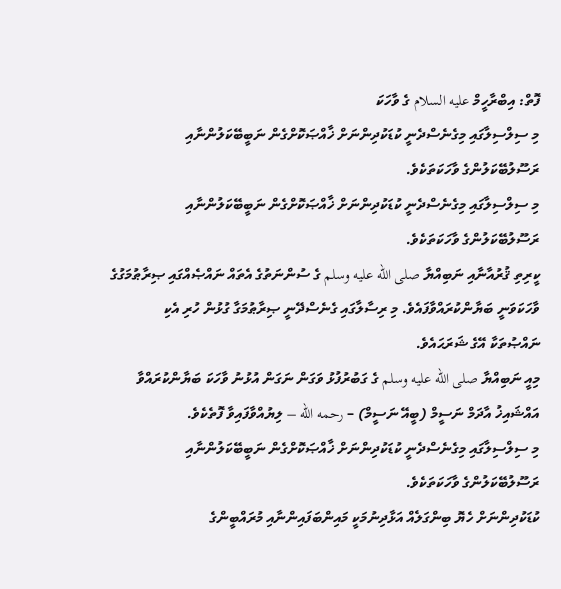ފޮތް: އިބްރާހީމް عليه السلام ގެ ވާހަކަ
މި ސިލްސިލާގައި މިގެނެސްދެނީ ކުޑަކުދިންނަށް ޚާއްޞަކޮށްގެން ނަބީބޭކަލުންނާއި ރަސޫލުބޭކަލުންގެ ވާހަކަތަކެވެ.
މި ސިލްސިލާގައި މިގެނެސްދެނީ ކުޑަކުދިންނަށް ޚާއްޞަކޮށްގެން ނަބީބޭކަލުންނާއި ރަސޫލުބޭކަލުންގެ ވާހަކަތަކެވެ.
ކީރިތި ޤުރުއާނާއި ނަބިއްޔާ صلى الله عليه وسلم ގެ ސުންނަތުގެ އެތައް ނައްޞެއްގައި ޞިރާޠުމަގުގެ ވާހަކަވަނީ ބަޔާންކުރައްވާފައެވެ. މި ރިސާލާގައި ގެނެސްދޭނީ ޞިރާޠުމަގާ ގުޅުން ހުރި އެކި ނައްޞުތަކާ އޭގެ ޝަރަޙައެވެ.
މިއީ ނަބިއްޔާ صلى الله عليه وسلم ގެ ގަބުރުފުޅު ވަގަން ނަގަން އުޅުނު ވާހަކަ ބަޔާންކުރައްވާ އައްޝައިޚު އާދަމް ނަސީމް (ބީއޭ ނަސީމް) – رحمه الله – ލިޔުއްވާފައިވާ ފޮތެކެވެ.
މި ސިލްސިލާގައި މިގެނެސްދެނީ ކުޑަކުދިންނަށް ޚާއްޞަކޮށްގެން ނަބީބޭކަލުންނާއި ރަސޫލުބޭކަލުންގެ ވާހަކަތަކެވެ.
ކުޑަކުދިންނަށް ހެޔޮ ބިންގަލެއް އަޅާދިނުމަކީ މައިންބަފައިންނާއި މުރައްބީންގެ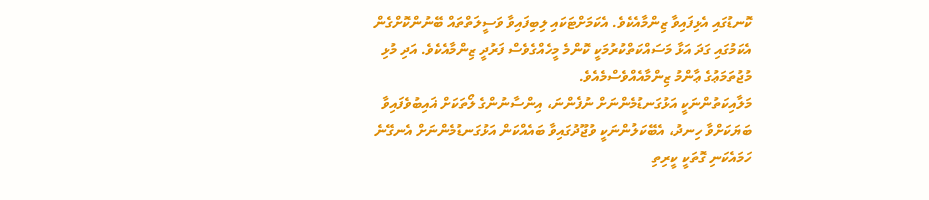ކޮނޑުގައި އެޅިފައިވާ ޒިންމާއެކެވެ. އެކަމަށްޓަކައި ލިބިފައިވާ ވަސީލަތްތައް ބޭނުންކޮށްގެން އެކަމުގައި ގަދަ އަޅާ މަސައްކަތްކުރުމަކީ ކޮންމެ މީހެއްގެވެސް ފަރުދީ ޒިންމާއެކެވެ. އަދި މުޅި މުޖުތަމަޢުގެ ޢާންމު ޒިންމާއެއްވެސްމެއެވެ.
މަލާއިކަތުންނަކީ އަޅުގަނޑުމެންނަށް ނުފެންނަ، އިންސާނުންގެ ލޯތަކަށް ޣައިބުވެފައިވާ ބަޔަކަށްވާ ހިނދު، އެބޭކަލުންނަކީ ވުޖޫދުގައިވާ ބައެއްކަން އަޅުގަނޑުމެންނަށް އެނގޭނެ ހަމައެކަނި ގޮތަކީ ކީރިތި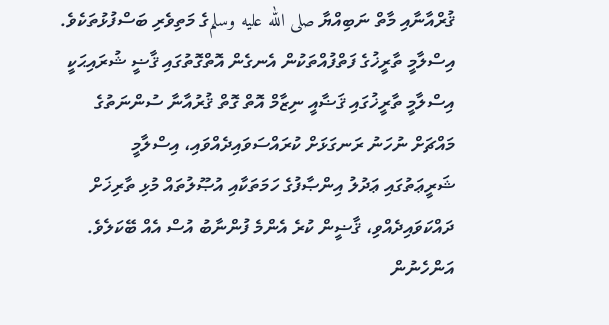ޤުރްއާނާއި މާތް ނަބިއްޔާ صلى الله عليه وسلمގެ މަތިވެރި ބަސްފުޅުތަކެވެ.
އިސްލާމީ ތާރީޚުގެ ފަތްފުއްތަކުން އެނގެން އޮތްގޮތުގައި ޤާޟީ ޝުރައިޙަކީ އިސްލާމީ ތާރީޚުގައި ޤަޟާއީ ނިޒާމް އޮތް ގޮތް ޤުރުއާނާ ސުންނަތުގެ މައްޗަށް ނުހަނު ރަނގަޅަށް ކުރައްސަވައިދެއްވައި، އިސްލާމީ ޝަރީޢަތުގައި ޢަދުލު އިންޞާފުގެ ހަމަތަކާއި އުޞޫލުތައް މުޅި ތާރިޚަށް ދައްކަވައިދެއްވި، ޤާޟީން ކުރެ އެންމެ ފުންނާބު އުސް އެއް ބޭކަލެވެ.
އަންހެނުން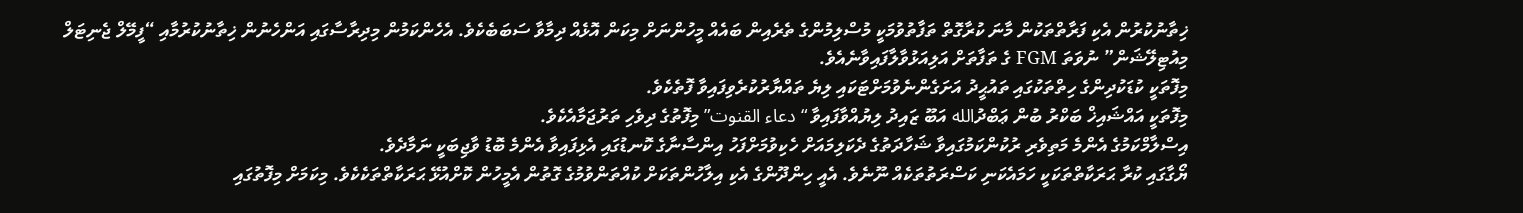ޚިތާނުކުރުން އެކި ފަރާތްތަކުން މާނަ ކުރާގޮތް ތަފާތުވުމަކީ މުސްލިމުންގެ ތެރެއިން ބައެއް މީހުންނަށް މިކަން އޮޅެއް ދިމާވާ ސަބަބެކެވެ. އެހެންކަމުން މިދިރާސާގައި އަންހެނުން ޚިތާނުކުރުމާއި “ފީމޭލް ޖެނިޓަލް މިއުޓިލޭޝަން” ނުވަތަ FGM ގެ ތަފާތަށް އަލިއަޅުވާލާފައިވާނެއެވެ.
މިފޮތަކީ ކުޑަކުދިންގެ ހިތްތަކުގައި ތައުޙީދު އަށަގެންނެވުމަށްޓަކައި ލިޔެ ތައްޔާރުކުރެވިފައިވާ ފޮތެކެވެ.
މިފޮތަކީ އައްޝައިޚް ބަކްރު ބުން ޢަބްދުالله އަބޫ ޒައިދު ލިޔުއްވާފައިވާ “دعاء القنوت” މިފޮތުގެ ދިވެހި ތަރުޖަމާއެކެވެ.
އިސްލާމްކަމުގެ އެންމެ މަތިވެރި ރުކުންކަމުގައިވާ ޝަހާދަތުގެ ދެކަލިމައަށް ހެކިވުމަށްފަހު އިންސާނާގެ ކޮނޑުގައި އެޅިފައިވާ އެންމެ ބޮޑު ވާޖިބަކީ ނަމާދެވެ.
ޔޯގާގައި ކުރާ ޙަރަކާތްތަކަކީ ހަމައެކަނި ކަސްރަތުތަކެއް ނޫނެވެ. އެއީ ހިންދޫންގެ އެކި އިލާހުންތަކަށް ކުއްތަންވުމުގެ ގޮތުން އެމީހުން ކޮށްއުޅޭ ޙަރަކާތްތަކެކެވެ. މިކަމަށް މިފޮތުގައި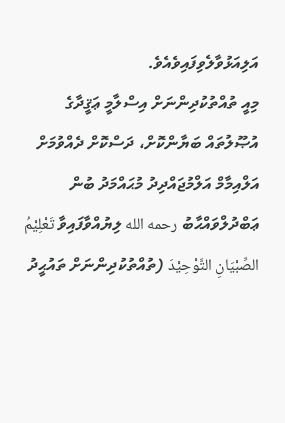އަލިއަޅުވާލެވިފައިވެއެވެ.
މިއީ ތުއްތުކުދިންނަށް އިސްލާމީ ޢަޤީދާގެ އުޞޫލުތައް ބަޔާންކޮށް، ދަސްކޮށް ދެއްވުމަށް އަލްއިމާމް އަލްމުޖައްދިދު މުޙައްމަދު ބުން ޢަބްދުލްވައްޙާބު رحمه الله ލިޔުއްވާފައިވާ تَعْلِيْمُ الصِّبْيَانِ التَّوْحِيْدَ (ތުއްތުކުދިންނަށް ތައުޙީދު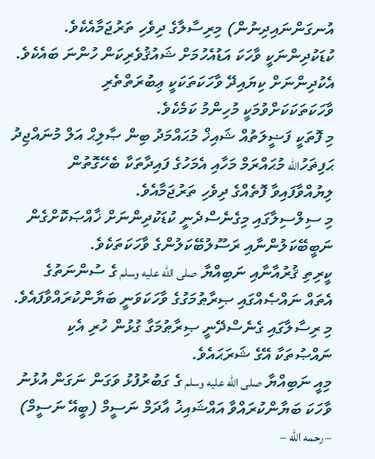އުނގަންނައިދިނުން) މިރިސާލާގެ ދިވެހި ތަރުޖަމާއެކެވެ.
ކުޑަކުދިންނަކީ ވާހަކަ އަޑުއެހުމަށް ޝައުޤުވެރިކަން ހުންނަ ބައެކެވެ. އެކުދިންނަށް ކިޔައިދޭ ވާހަކަތަކަކީ ޢިބުރަތްތެރި ވާހަކަތަކަކަށްވުމަކީ މުހިންމު ކަމެކެވެ.
މި ފޮތަކީ ފަޟީލަތުއް ޝައިޚް މުޙައްމަދު ބިން ޞާލިޙް އަލް މުނައްޖިދު ޙަފިޡަހުالله މުޙައްރަމް މަހާއި އެމަހުގެ ފައިދާތަކާ ބެހޭގޮތުން ލިޔުއްވާފައިވާ ފޮތެއްގެ ދިވެހި ތަރުޖަމާއެވެ.
މި ސިލްސިލާގައި މިގެނެސްދެނީ ކުޑަކުދިންނަށް ޚާއްޞަކޮށްގެން ނަބީބޭކަލުންނާއި ރަސޫލުބޭކަލުންގެ ވާހަކަތަކެވެ.
ކީރިތި ޤުރުއާނާއި ނަބިއްޔާ صلى الله عليه وسلم ގެ ސުންނަތުގެ އެތައް ނައްޞެއްގައި ޞިރާޠުމަގުގެ ވާހަކަވަނީ ބަޔާންކުރައްވާފައެވެ. މި ރިސާލާގައި ގެނެސްދޭނީ ޞިރާޠުމަގާ ގުޅުން ހުރި އެކި ނައްޞުތަކާ އޭގެ ޝަރަޙައެވެ.
މިއީ ނަބިއްޔާ صلى الله عليه وسلم ގެ ގަބުރުފުޅު ވަގަން ނަގަން އުޅުނު ވާހަކަ ބަޔާންކުރައްވާ އައްޝައިޚު އާދަމް ނަސީމް (ބީއޭ ނަސީމް) – رحمه الله –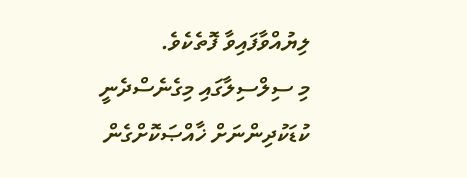ލިޔުއްވާފައިވާ ފޮތެކެވެ.
މި ސިލްސިލާގައި މިގެނެސްދެނީ ކުޑަކުދިންނަށް ޚާއްޞަކޮށްގެން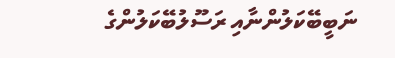ނަބީބޭކަލުންނާއި ރަސޫލުބޭކަލުންގެ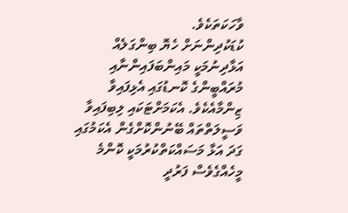ވާހަކަތަކެވެ.
ކުޑަކުދިންނަށް ހެޔޮ ބިންގަލެއް އަޅާދިނުމަކީ މައިންބަފައިންނާއި މުރައްބީންގެ ކޮނޑުގައި އެޅިފައިވާ ޒިންމާއެކެވެ. އެކަމަށްޓަކައި ލިބިފައިވާ ވަސީލަތްތައް ބޭނުންކޮށްގެން އެކަމުގައި ގަދަ އަޅާ މަސައްކަތްކުރުމަކީ ކޮންމެ މީހެއްގެވެސް ފަރުދީ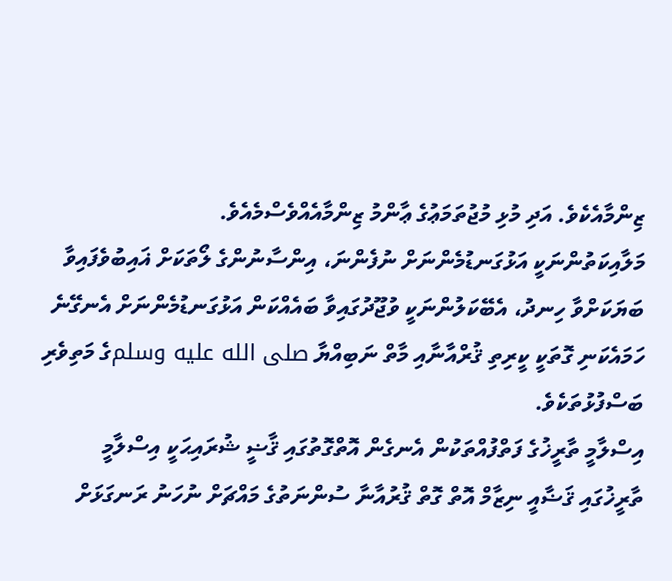ޒިންމާއެކެވެ. އަދި މުޅި މުޖުތަމަޢުގެ ޢާންމު ޒިންމާއެއްވެސްމެއެވެ.
މަލާއިކަތުންނަކީ އަޅުގަނޑުމެންނަށް ނުފެންނަ، އިންސާނުންގެ ލޯތަކަށް ޣައިބުވެފައިވާ ބަޔަކަށްވާ ހިނދު، އެބޭކަލުންނަކީ ވުޖޫދުގައިވާ ބައެއްކަން އަޅުގަނޑުމެންނަށް އެނގޭނެ ހަމައެކަނި ގޮތަކީ ކީރިތި ޤުރްއާނާއި މާތް ނަބިއްޔާ صلى الله عليه وسلمގެ މަތިވެރި ބަސްފުޅުތަކެވެ.
އިސްލާމީ ތާރީޚުގެ ފަތްފުއްތަކުން އެނގެން އޮތްގޮތުގައި ޤާޟީ ޝުރައިޙަކީ އިސްލާމީ ތާރީޚުގައި ޤަޟާއީ ނިޒާމް އޮތް ގޮތް ޤުރުއާނާ ސުންނަތުގެ މައްޗަށް ނުހަނު ރަނގަޅަށް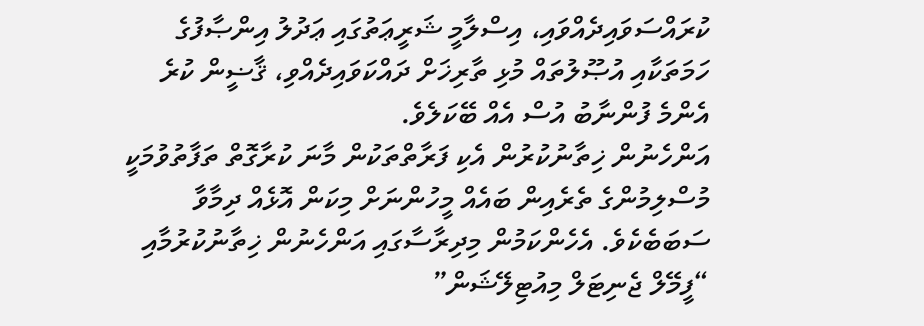ކުރައްސަވައިދެއްވައި، އިސްލާމީ ޝަރީޢަތުގައި ޢަދުލު އިންޞާފުގެ ހަމަތަކާއި އުޞޫލުތައް މުޅި ތާރިޚަށް ދައްކަވައިދެއްވި، ޤާޟީން ކުރެ އެންމެ ފުންނާބު އުސް އެއް ބޭކަލެވެ.
އަންހެނުން ޚިތާނުކުރުން އެކި ފަރާތްތަކުން މާނަ ކުރާގޮތް ތަފާތުވުމަކީ މުސްލިމުންގެ ތެރެއިން ބައެއް މީހުންނަށް މިކަން އޮޅެއް ދިމާވާ ސަބަބެކެވެ. އެހެންކަމުން މިދިރާސާގައި އަންހެނުން ޚިތާނުކުރުމާއި “ފީމޭލް ޖެނިޓަލް މިއުޓިލޭޝަން”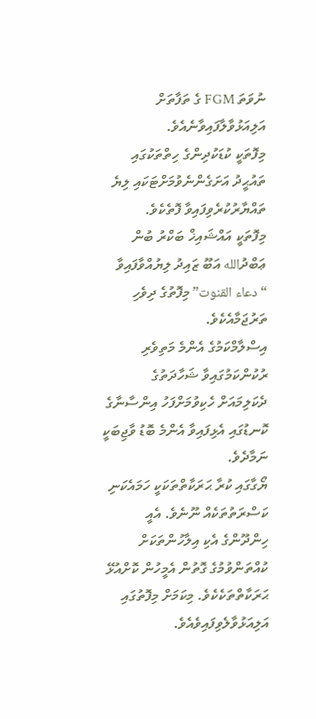ނުވަތަ FGM ގެ ތަފާތަށް އަލިއަޅުވާލާފައިވާނެއެވެ.
މިފޮތަކީ ކުޑަކުދިންގެ ހިތްތަކުގައި ތައުޙީދު އަށަގެންނެވުމަށްޓަކައި ލިޔެ ތައްޔާރުކުރެވިފައިވާ ފޮތެކެވެ.
މިފޮތަކީ އައްޝައިޚް ބަކްރު ބުން ޢަބްދުالله އަބޫ ޒައިދު ލިޔުއްވާފައިވާ “دعاء القنوت” މިފޮތުގެ ދިވެހި ތަރުޖަމާއެކެވެ.
އިސްލާމްކަމުގެ އެންމެ މަތިވެރި ރުކުންކަމުގައިވާ ޝަހާދަތުގެ ދެކަލިމައަށް ހެކިވުމަށްފަހު އިންސާނާގެ ކޮނޑުގައި އެޅިފައިވާ އެންމެ ބޮޑު ވާޖިބަކީ ނަމާދެވެ.
ޔޯގާގައި ކުރާ ޙަރަކާތްތަކަކީ ހަމައެކަނި ކަސްރަތުތަކެއް ނޫނެވެ. އެއީ ހިންދޫންގެ އެކި އިލާހުންތަކަށް ކުއްތަންވުމުގެ ގޮތުން އެމީހުން ކޮށްއުޅޭ ޙަރަކާތްތަކެކެވެ. މިކަމަށް މިފޮތުގައި އަލިއަޅުވާލެވިފައިވެއެވެ.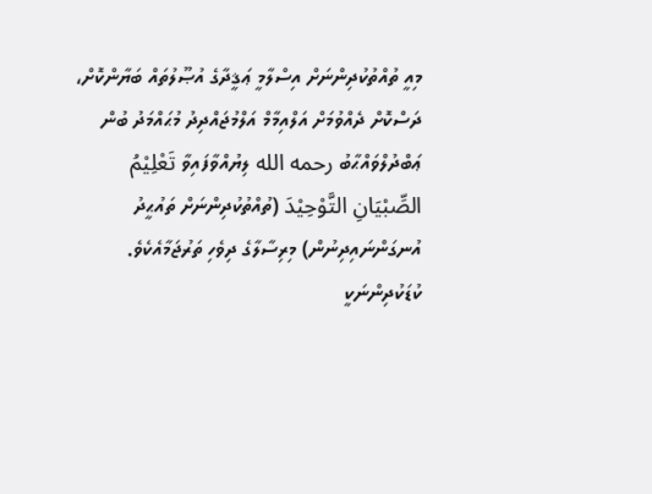މިއީ ތުއްތުކުދިންނަށް އިސްލާމީ ޢަޤީދާގެ އުޞޫލުތައް ބަޔާންކޮށް، ދަސްކޮށް ދެއްވުމަށް އަލްއިމާމް އަލްމުޖައްދިދު މުޙައްމަދު ބުން ޢަބްދުލްވައްޙާބު رحمه الله ލިޔުއްވާފައިވާ تَعْلِيْمُ الصِّبْيَانِ التَّوْحِيْدَ (ތުއްތުކުދިންނަށް ތައުޙީދު އުނގަންނައިދިނުން) މިރިސާލާގެ ދިވެހި ތަރުޖަމާއެކެވެ.
ކުޑަކުދިންނަކީ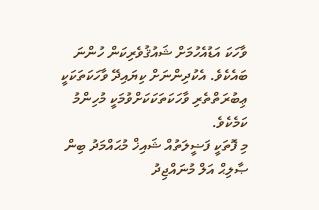ވާހަކަ އަޑުއެހުމަށް ޝައުޤުވެރިކަން ހުންނަ ބައެކެވެ. އެކުދިންނަށް ކިޔައިދޭ ވާހަކަތަކަކީ ޢިބުރަތްތެރި ވާހަކަތަކަކަށްވުމަކީ މުހިންމު ކަމެކެވެ.
މި ފޮތަކީ ފަޟީލަތުއް ޝައިޚް މުޙައްމަދު ބިން ޞާލިޙް އަލް މުނައްޖިދު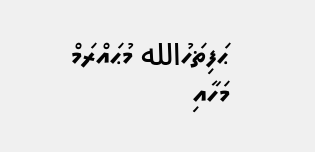ޙަފިޡަހުالله މުޙައްރަމް މަހާއި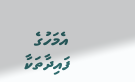އެމަހުގެ ފައިދާތަކާ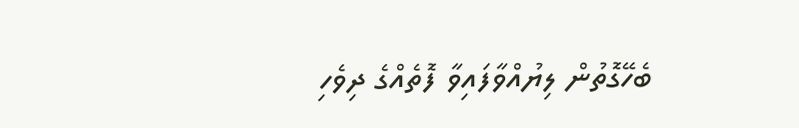ބެހޭގޮތުން ލިޔުއްވާފައިވާ ފޮތެއްގެ ދިވެހި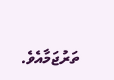ތަރުޖަމާއެވެ.